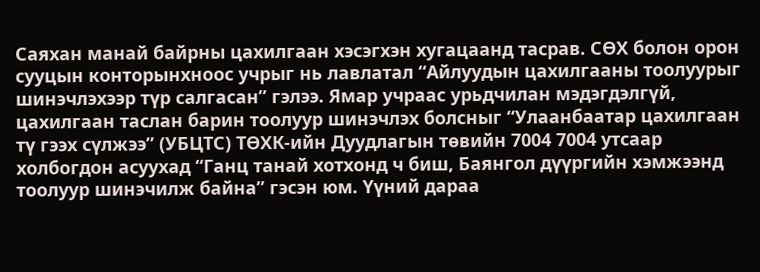Саяхан манай байрны цахилгаан хэсэгхэн хугацаанд тасрав. СӨХ болон орон сууцын конторынхноос учрыг нь лавлатал “Айлуудын цахилгааны тоолуурыг шинэчлэхээр түр салгасан” гэлээ. Ямар учраас урьдчилан мэдэгдэлгүй, цахилгаан таслан барин тоолуур шинэчлэх болсныг “Улаанбаатар цахилгаан тү гээх сүлжээ” (УБЦТС) ТӨХК-ийн Дуудлагын төвийн 7004 7004 утсаар холбогдон асуухад “Ганц танай хотхонд ч биш, Баянгол дүүргийн хэмжээнд тоолуур шинэчилж байна” гэсэн юм. Үүний дараа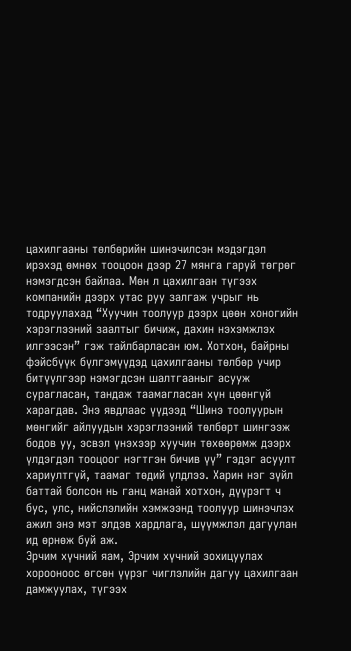цахилгааны төлбөрийн шинэчилсэн мэдэгдэл ирэхэд өмнөх тооцоон дээр 27 мянга гаруй төгрөг нэмэгдсэн байлаа. Мөн л цахилгаан түгээх компанийн дээрх утас руу залгаж учрыг нь тодруулахад “Хуучин тоолуур дээрх цөөн хоногийн хэрэглээний заалтыг бичиж, дахин нэхэмжлэх илгээсэн” гэж тайлбарласан юм. Хотхон, байрны фэйсбүүк бүлгэмүүдэд цахилгааны төлбөр учир битүүлгээр нэмэгдсэн шалтгааныг асууж сурагласан, тандаж таамагласан хүн цөөнгүй харагдав. Энэ явдлаас үүдээд “Шинэ тоолуурын мөнгийг айлуудын хэрэглээний төлбөрт шингээж бодов уу, эсвэл үнэхээр хуучин төхөөрөмж дээрх үлдэгдэл тооцоог нэгтгэн бичив үү” гэдэг асуулт хариултгүй, таамаг төдий үлдлээ. Харин нэг зүйл баттай болсон нь ганц манай хотхон, дүүрэгт ч бус, улс, нийслэлийн хэмжээнд тоолуур шинэчлэх ажил энэ мэт элдэв хардлага, шүүмжлэл дагуулан ид өрнөж буй аж.
Эрчим хүчний яам, Эрчим хүчний зохицуулах хорооноос өгсөн үүрэг чиглэлийн дагуу цахилгаан дамжуулах, түгээх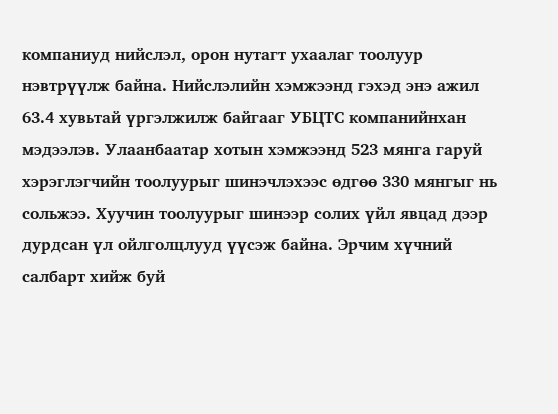компаниуд нийслэл, орон нутагт ухаалаг тоолуур нэвтрүүлж байна. Нийслэлийн хэмжээнд гэхэд энэ ажил 63.4 хувьтай үргэлжилж байгааг УБЦТС компанийнхан мэдээлэв. Улаанбаатар хотын хэмжээнд 523 мянга гаруй хэрэглэгчийн тоолуурыг шинэчлэхээс өдгөө 330 мянгыг нь сольжээ. Хуучин тоолуурыг шинээр солих үйл явцад дээр дурдсан үл ойлголцлууд үүсэж байна. Эрчим хүчний салбарт хийж буй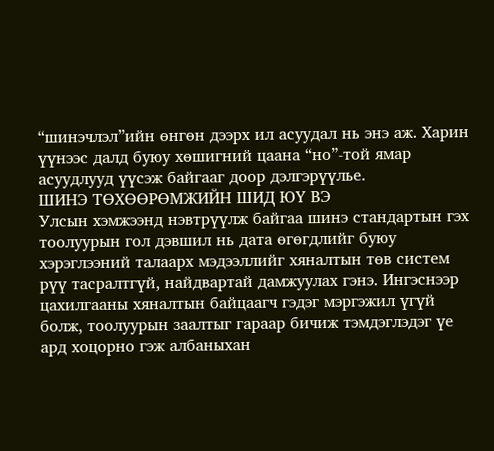“шинэчлэл”ийн өнгөн дээрх ил асуудал нь энэ аж. Харин үүнээс далд буюу хөшигний цаана “но”-той ямар асуудлууд үүсэж байгааг доор дэлгэрүүлье.
ШИНЭ ТӨХӨӨРӨМЖИЙН ШИД ЮҮ ВЭ
Улсын хэмжээнд нэвтрүүлж байгаа шинэ стандартын гэх тоолуурын гол дэвшил нь дата өгөгдлийг буюу хэрэглээний талаарх мэдээллийг хяналтын төв систем рүү тасралтгүй, найдвартай дамжуулах гэнэ. Ингэснээр цахилгааны хяналтын байцаагч гэдэг мэргэжил үгүй болж, тоолуурын заалтыг гараар бичиж тэмдэглэдэг үе ард хоцорно гэж албаныхан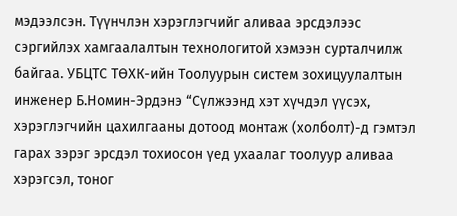мэдээлсэн. Түүнчлэн хэрэглэгчийг аливаа эрсдэлээс сэргийлэх хамгаалалтын технологитой хэмээн сурталчилж байгаа. УБЦТС ТӨХК-ийн Тоолуурын систем зохицуулалтын инженер Б.Номин-Эрдэнэ “Сүлжээнд хэт хүчдэл үүсэх, хэрэглэгчийн цахилгааны дотоод монтаж (холболт)-д гэмтэл гарах зэрэг эрсдэл тохиосон үед ухаалаг тоолуур аливаа хэрэгсэл, тоног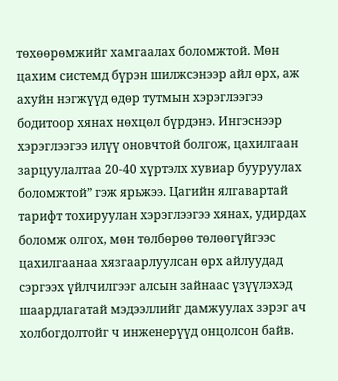төхөөрөмжийг хамгаалах боломжтой. Мөн цахим системд бүрэн шилжсэнээр айл өрх, аж ахуйн нэгжүүд өдөр тутмын хэрэглээгээ бодитоор хянах нөхцөл бүрдэнэ. Ингэснээр хэрэглээгээ илүү оновчтой болгож, цахилгаан зарцуулалтаа 20-40 хүртэлх хувиар бууруулах боломжтой” гэж ярьжээ. Цагийн ялгавартай тарифт тохируулан хэрэглээгээ хянах, удирдах боломж олгох, мөн төлбөрөө төлөөгүйгээс цахилгаанаа хязгаарлуулсан өрх айлуудад сэргээх үйлчилгээг алсын зайнаас үзүүлэхэд шаардлагатай мэдээллийг дамжуулах зэрэг ач холбогдолтойг ч инженерүүд онцолсон байв.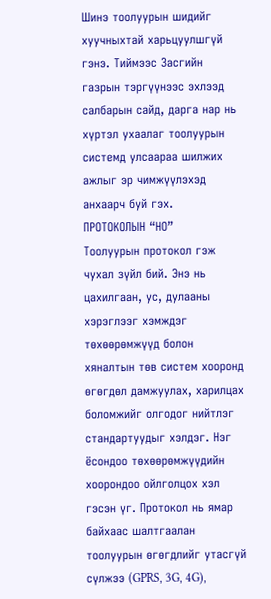Шинэ тоолуурын шидийг хуучныхтай харьцуулшгүй гэнэ. Тиймээс Засгийн газрын тэргүүнээс эхлээд салбарын сайд, дарга нар нь хүртэл ухаалаг тоолуурын системд улсаараа шилжих ажлыг эр чимжүүлэхэд анхаарч буй гэх.
ПРОТОКОЛЫН “НО”
Тоолуурын протокол гэж чухал зүйл бий. Энэ нь цахилгаан, ус, дулааны хэрэглээг хэмждэг төхөөрөмжүүд болон хяналтын төв систем хооронд өгөгдөл дамжуулах, харилцах боломжийг олгодог нийтлэг стандартуудыг хэлдэг. Нэг ёсондоо төхөөрөмжүүдийн хоорондоо ойлголцох хэл гэсэн үг. Протокол нь ямар байхаас шалтгаалан тоолуурын өгөгдлийг утасгүй сүлжээ (GPRS, 3G, 4G),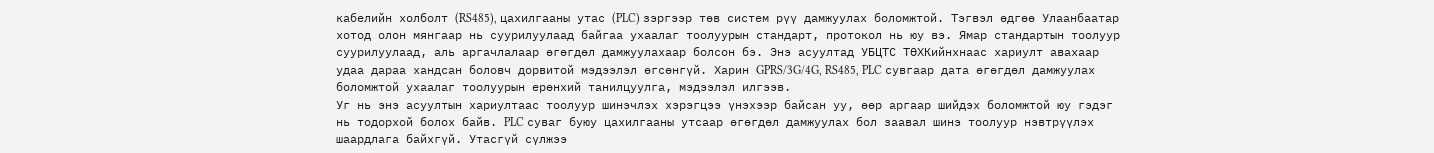кабелийн холболт (RS485), цахилгааны утас (PLC) зэргээр төв систем рүү дамжуулах боломжтой. Тэгвэл өдгөө Улаанбаатар хотод олон мянгаар нь суурилуулаад байгаа ухаалаг тоолуурын стандарт, протокол нь юу вэ. Ямар стандартын тоолуур суурилуулаад, аль аргачлалаар өгөгдөл дамжуулахаар болсон бэ. Энэ асуултад УБЦТС ТӨХКийнхнаас хариулт авахаар удаа дараа хандсан боловч дорвитой мэдээлэл өгсөнгүй. Харин GPRS/3G/4G, RS485, PLC сувгаар дата өгөгдөл дамжуулах боломжтой ухаалаг тоолуурын ерөнхий танилцуулга, мэдээлэл илгээв.
Уг нь энэ асуултын хариултаас тоолуур шинэчлэх хэрэгцээ үнэхээр байсан уу, өөр аргаар шийдэх боломжтой юу гэдэг нь тодорхой болох байв. PLC суваг буюу цахилгааны утсаар өгөгдөл дамжуулах бол заавал шинэ тоолуур нэвтрүүлэх шаардлага байхгүй. Утасгүй сүлжээ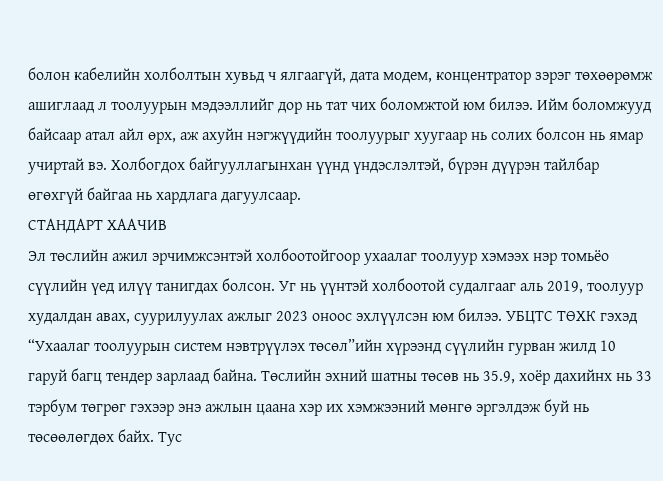болон кабелийн холболтын хувьд ч ялгаагүй, дата модем, концентратор зэрэг төхөөрөмж ашиглаад л тоолуурын мэдээллийг дор нь тат чих боломжтой юм билээ. Ийм боломжууд байсаар атал айл өрх, аж ахуйн нэгжүүдийн тоолуурыг хуугаар нь солих болсон нь ямар учиртай вэ. Холбогдох байгууллагынхан үүнд үндэслэлтэй, бүрэн дүүрэн тайлбар өгөхгүй байгаа нь хардлага дагуулсаар.
СТАНДАРТ ХААЧИВ
Эл төслийн ажил эрчимжсэнтэй холбоотойгоор ухаалаг тоолуур хэмээх нэр томьёо сүүлийн үед илүү танигдах болсон. Уг нь үүнтэй холбоотой судалгааг аль 2019, тоолуур худалдан авах, суурилуулах ажлыг 2023 оноос эхлүүлсэн юм билээ. УБЦТС ТӨХК гэхэд “Ухаалаг тоолуурын систем нэвтрүүлэх төсөл”ийн хүрээнд сүүлийн гурван жилд 10 гаруй багц тендер зарлаад байна. Төслийн эхний шатны төсөв нь 35.9, хоёр дахийнх нь 33 тэрбум төгрөг гэхээр энэ ажлын цаана хэр их хэмжээний мөнгө эргэлдэж буй нь төсөөлөгдөх байх. Тус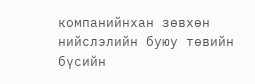компанийнхан зөвхөн нийслэлийн буюу төвийн бүсийн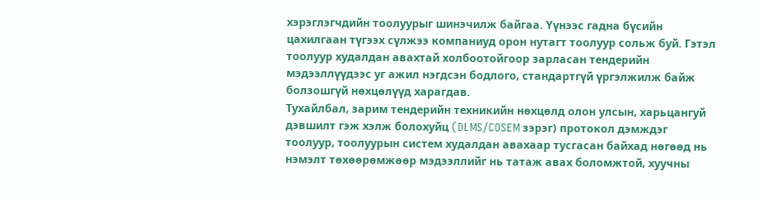хэрэглэгчдийн тоолуурыг шинэчилж байгаа. Үүнээс гадна бүсийн цахилгаан түгээх сүлжээ компаниуд орон нутагт тоолуур сольж буй. Гэтэл тоолуур худалдан авахтай холбоотойгоор зарласан тендерийн мэдээллүүдээс уг ажил нэгдсэн бодлого, стандартгүй үргэлжилж байж болзошгүй нөхцөлүүд харагдав.
Тухайлбал, зарим тендерийн техникийн нөхцөлд олон улсын, харьцангуй дэвшилт гэж хэлж болохуйц (DLMS/COSEM зэрэг) протокол дэмждэг тоолуур, тоолуурын систем худалдан авахаар тусгасан байхад нөгөөд нь нэмэлт төхөөрөмжөөр мэдээллийг нь татаж авах боломжтой, хуучны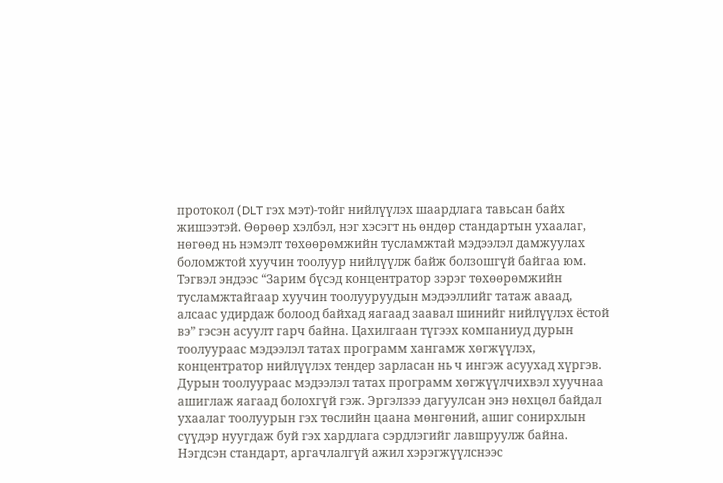протокол (DLT гэх мэт)-тойг нийлүүлэх шаардлага тавьсан байх жишээтэй. Өөрөөр хэлбэл, нэг хэсэгт нь өндөр стандартын ухаалаг, нөгөөд нь нэмэлт төхөөрөмжийн тусламжтай мэдээлэл дамжуулах боломжтой хуучин тоолуур нийлүүлж байж болзошгүй байгаа юм. Тэгвэл эндээс “Зарим бүсэд концентратор зэрэг төхөөрөмжийн тусламжтайгаар хуучин тоолууруудын мэдээллийг татаж аваад, алсаас удирдаж болоод байхад яагаад заавал шинийг нийлүүлэх ёстой вэ” гэсэн асуулт гарч байна. Цахилгаан түгээх компаниуд дурын тоолуураас мэдээлэл татах программ хангамж хөгжүүлэх, концентратор нийлүүлэх тендер зарласан нь ч ингэж асуухад хүргэв. Дурын тоолуураас мэдээлэл татах программ хөгжүүлчихвэл хуучнаа ашиглаж яагаад болохгүй гэж. Эргэлзээ дагуулсан энэ нөхцөл байдал ухаалаг тоолуурын гэх төслийн цаана мөнгөний, ашиг сонирхлын сүүдэр нуугдаж буй гэх хардлага сэрдлэгийг лавшруулж байна. Нэгдсэн стандарт, аргачлалгүй ажил хэрэгжүүлснээс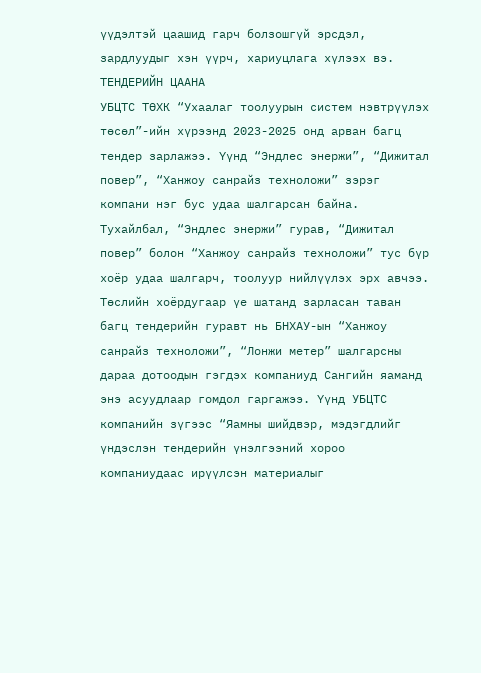үүдэлтэй цаашид гарч болзошгүй эрсдэл, зардлуудыг хэн үүрч, хариуцлага хүлээх вэ.
ТЕНДЕРИЙН ЦААНА
УБЦТС ТӨХК “Ухаалаг тоолуурын систем нэвтрүүлэх төсөл”-ийн хүрээнд 2023-2025 онд арван багц тендер зарлажээ. Үүнд “Эндлес энержи”, “Дижитал повер”, “Ханжоу санрайз техноложи” зэрэг компани нэг бус удаа шалгарсан байна. Тухайлбал, “Эндлес энержи” гурав, “Дижитал повер” болон “Ханжоу санрайз техноложи” тус бүр хоёр удаа шалгарч, тоолуур нийлүүлэх эрх авчээ. Төслийн хоёрдугаар үе шатанд зарласан таван багц тендерийн гуравт нь БНХАУ-ын “Ханжоу санрайз техноложи”, “Лонжи метер” шалгарсны дараа дотоодын гэгдэх компаниуд Сангийн яаманд энэ асуудлаар гомдол гаргажээ. Үүнд УБЦТС компанийн зүгээс “Яамны шийдвэр, мэдэгдлийг үндэслэн тендерийн үнэлгээний хороо компаниудаас ирүүлсэн материалыг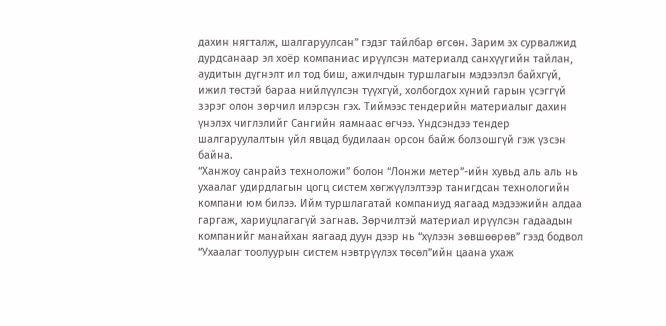дахин нягталж, шалгаруулсан” гэдэг тайлбар өгсөн. Зарим эх сурвалжид дурдсанаар эл хоёр компаниас ирүүлсэн материалд санхүүгийн тайлан, аудитын дүгнэлт ил тод биш, ажилчдын туршлагын мэдээлэл байхгүй, ижил төстэй бараа нийлүүлсэн түүхгүй, холбогдох хүний гарын үсэггүй зэрэг олон зөрчил илэрсэн гэх. Тиймээс тендерийн материалыг дахин үнэлэх чиглэлийг Сангийн яамнаас өгчээ. Үндсэндээ тендер шалгаруулалтын үйл явцад будилаан орсон байж болзошгүй гэж үзсэн байна.
“Ханжоу санрайз техноложи” болон “Лонжи метер”-ийн хувьд аль аль нь ухаалаг удирдлагын цогц систем хөгжүүлэлтээр танигдсан технологийн компани юм билээ. Ийм туршлагатай компаниуд яагаад мэдээжийн алдаа гаргаж, хариуцлагагүй загнав. Зөрчилтэй материал ирүүлсэн гадаадын компанийг манайхан яагаад дуун дээр нь “хүлээн зөвшөөрөв” гээд бодвол “Ухаалаг тоолуурын систем нэвтрүүлэх төсөл”ийн цаана ухаж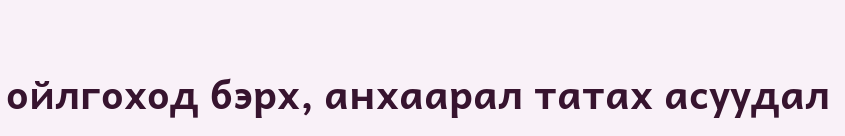ойлгоход бэрх, анхаарал татах асуудал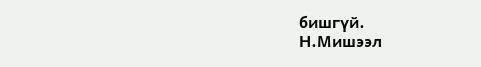бишгүй.
Н.Мишээл